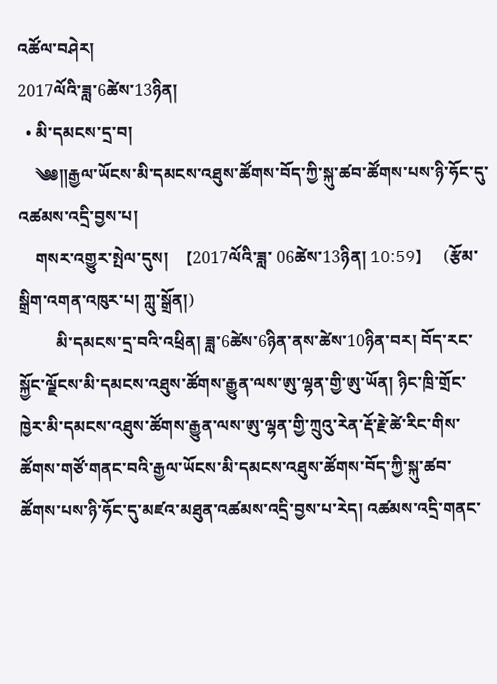འཚོལ་བཤེར།
2017ལོའི་ཟླ་6ཚེས་13ཉིན།
  • མི་དམངས་དྲ་བ།
    ༄༅༎རྒྱལ་ཡོངས་མི་དམངས་འཐུས་ཚོགས་བོད་ཀྱི་སྐུ་ཚབ་ཚོགས་པས་ཉི་ཧོང་དུ་འཚམས་འདྲི་བྱས་པ།
    གསར་འགྱུར་སྤེལ་དུས།  【2017ལོའི་ཟླ་ 06ཚེས་13ཉིན། 10:59】   (རྩོམ་སྒྲིག་འགན་འཁུར་པ། ཀླུ་སྒྲོན།)
         མི་དམངས་དྲ་བའི་འཕྲིན། ཟླ་6ཚེས་6ཉིན་ནས་ཚེས་10ཉིན་བར། བོད་རང་སྐྱོང་ལྗོངས་མི་དམངས་འཐུས་ཚོགས་རྒྱུན་ལས་ཨུ་ལྷན་གྱི་ཨུ་ཡོན། ཉིང་ཁྲི་གྲོང་ཁྱེར་མི་དམངས་འཐུས་ཚོགས་རྒྱུན་ལས་ཨུ་ལྷན་གྱི་ཀྲུའུ་རེན་རྡོ་རྗེ་ཚེ་རིང་གིས་ཚོགས་གཙོ་གནང་བའི་རྒྱལ་ཡོངས་མི་དམངས་འཐུས་ཚོགས་བོད་ཀྱི་སྐུ་ཚབ་ཚོགས་པས་ཉི་ཧོང་དུ་མཛའ་མཐུན་འཚམས་འདྲི་བྱས་པ་རེད། འཚམས་འདྲི་གནང་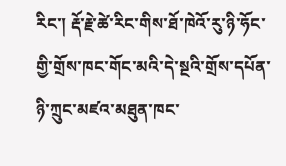རིང་། རྡོ་རྗེ་ཚེ་རིང་གིས་ཐོ་ཁེའོ་རུ་ཉི་ཧོང་གྱི་གྲོས་ཁང་གོང་མའི་དེ་སྔའི་གྲོས་དཔོན་ཉི་ཀྲུང་མཛའ་མཐུན་ཁང་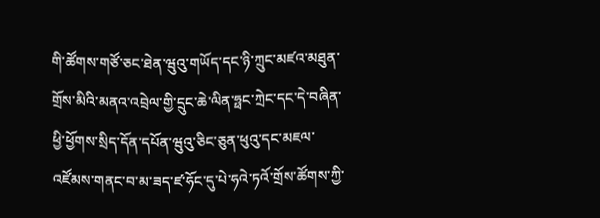གི་ཚོགས་གཙོ་ཅང་ཐེན་ཝུའུ་གཡོད་དང་ཉི་ཀྲུང་མཛའ་མཐུན་གྲོས་མིའི་མནའ་འབྲེལ་གྱི་དྲུང་ཆེ་ལིན་ཧྥང་ཀྲེང་དང་དེ་བཞིན་ཕྱི་ཕྱོགས་སྲིད་དོན་དཔོན་ཝུའུ་ཅིང་ཅུན་ཕུའུ་དང་མཇལ་འཛོམས་གནང་བ་མ་ཟད་ཛ་ཧོང་དུ་པེ་ཧའེ་ཏའོ་གྲོས་ཚོགས་ཀྱི་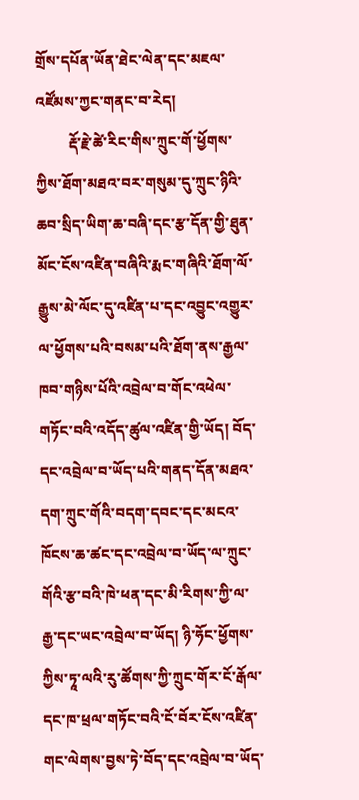གྲོས་དཔོན་ཡོན་ཐེང་ལེན་དང་མཇལ་འཛོམས་ཀྱང་གནང་བ་རེད།
         རྡོ་རྗེ་ཚེ་རིང་གིས་ཀྲུང་གོ་ཕྱོགས་ཀྱིས་ཐོག་མཐའ་བར་གསུམ་དུ་ཀྲུང་ཉིའི་ཆབ་སྲིད་ཡིག་ཆ་བཞི་དང་རྩ་དོན་གྱི་ཐུན་མོང་ངོས་འཛིན་བཞིའི་རྨང་གཞིའི་ཐོག་ལོ་རྒྱུས་མེ་ལོང་དུ་འཛིན་པ་དང་འབྱུང་འགྱུར་ལ་ཕྱོགས་པའི་བསམ་པའི་ཐོག་ནས་རྒྱལ་ཁབ་གཉིས་པོའི་འབྲེལ་བ་གོང་འཕེལ་གཏོང་བའི་འདོད་ཚུལ་འཛིན་གྱི་ཡོད། བོད་དང་འབྲེལ་བ་ཡོད་པའི་གནད་དོན་མཐའ་དག་ཀྲུང་གོའི་བདག་དབང་དང་མངའ་ཁོངས་ཆ་ཚང་དང་འབྲེལ་བ་ཡོད་ལ་ཀྲུང་གོའི་རྩ་བའི་ཁེ་ཕན་དང་མི་རིགས་ཀྱི་ལ་རྒྱ་དང་ཡང་འབྲེལ་བ་ཡོད། ཉི་ཧོང་ཕྱོགས་ཀྱིས་ཏཱ་ལའི་རུ་ཚོགས་ཀྱི་ཀྲུང་གོར་ངོ་རྒོལ་དང་ཁ་ཕྲལ་གཏོང་བའི་ངོ་བོར་ངོས་འཛིན་གང་ལེགས་བྱས་ཏེ་བོད་དང་འབྲེལ་བ་ཡོད་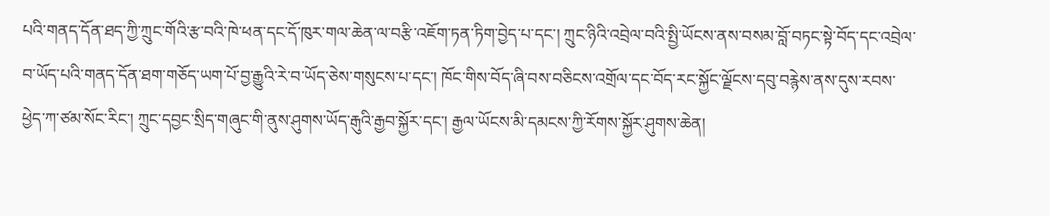པའི་གནད་དོན་ཐད་ཀྱི་ཀྲུང་གོའི་རྩ་བའི་ཁེ་ཕན་དང་དོ་ཁུར་གལ་ཆེན་ལ་བརྩི་འཇོག་ཏན་ཏིག་བྱེད་པ་དང་། ཀྲུང་ཉིའི་འབྲེལ་བའི་སྤྱི་ཡོངས་ནས་བསམ་བློ་བཏང་སྟེ་བོད་དང་འབྲེལ་བ་ཡོད་པའི་གནད་དོན་ཐག་གཅོད་ཡག་པོ་བྱ་རྒྱུའི་རེ་བ་ཡོད་ཅེས་གསུངས་པ་དང་། ཁོང་གིས་བོད་ཞི་བས་བཅིངས་འགྲོལ་དང་བོད་རང་སྐྱོང་ལྗོངས་དབུ་བརྙེས་ནས་དུས་རབས་ཕྱེད་ཀ་ཙམ་སོང་རིང་། ཀྲུང་དབྱང་སྲིད་གཞུང་གི་ནུས་ཤུགས་ཡོད་རྒུའི་རྒྱབ་སྐྱོར་དང་། རྒྱལ་ཡོངས་མི་དམངས་ཀྱི་རོགས་སྐྱོར་ཤུགས་ཆེན།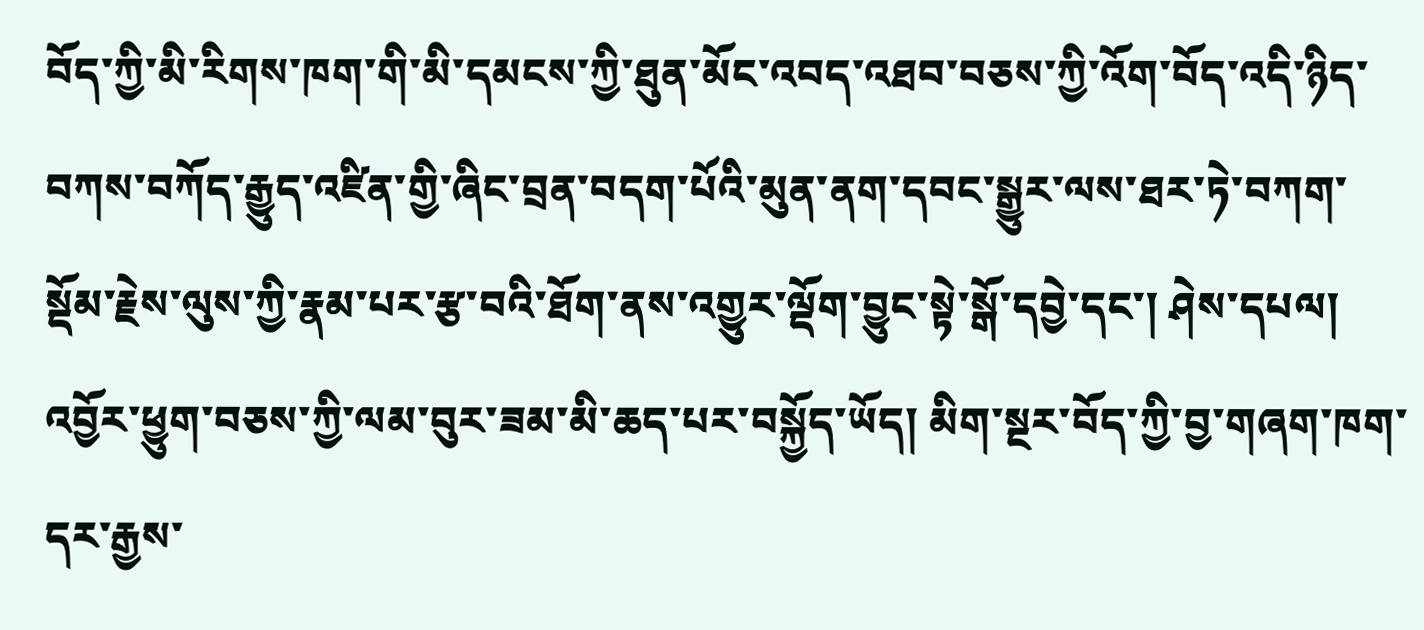བོད་ཀྱི་མི་རིགས་ཁག་གི་མི་དམངས་ཀྱི་ཐུན་མོང་འབད་འཐབ་བཅས་ཀྱི་འོག་བོད་འདི་ཉིད་བཀས་བཀོད་རྒྱུད་འཛིན་གྱི་ཞིང་བྲན་བདག་པོའི་མུན་ནག་དབང་སྒྱུར་ལས་ཐར་ཏེ་བཀག་སྡོམ་རྗེས་ལུས་ཀྱི་རྣམ་པར་རྩ་བའི་ཐོག་ནས་འགྱུར་ལྡོག་བྱུང་སྟེ་སྒོ་དབྱེ་དང་། ཤེས་དཔལ། འབྱོར་ཕྱུག་བཅས་ཀྱི་ལམ་བུར་ཟམ་མི་ཆད་པར་བསྐྱོད་ཡོད། མིག་སྔར་བོད་ཀྱི་བྱ་གཞག་ཁག་དར་རྒྱས་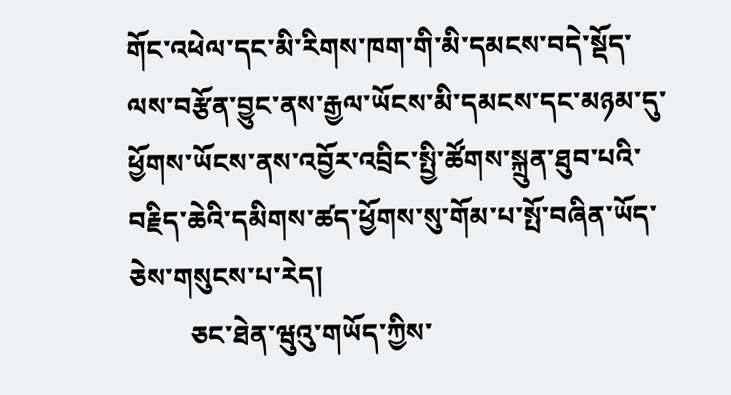གོང་འཕེལ་དང་མི་རིགས་ཁག་གི་མི་དམངས་བདེ་སྡོད་ལས་བརྩོན་བྱུང་ནས་རྒྱལ་ཡོངས་མི་དམངས་དང་མཉམ་དུ་ཕྱོགས་ཡོངས་ནས་འབྱོར་འབྲིང་སྤྱི་ཚོགས་སྐྲུན་ཐུབ་པའི་བརྗིད་ཆེའི་དམིགས་ཚད་ཕྱོགས་སུ་གོམ་པ་སྤོ་བཞིན་ཡོད་ཅེས་གསུངས་པ་རེད།
         ཅང་ཐེན་ཝུའུ་གཡོད་ཀྱིས་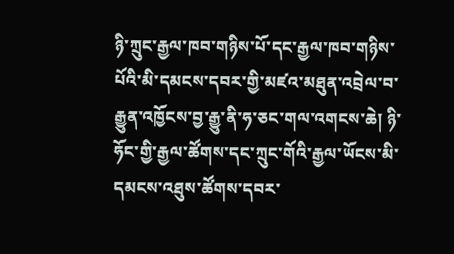ཉི་ཀྲུང་རྒྱལ་ཁབ་གཉིས་པོ་དང་རྒྱལ་ཁབ་གཉིས་པོའི་མི་དམངས་དབར་གྱི་མཛའ་མཐུན་འབྲེལ་བ་རྒྱུན་འཁྱོངས་བྱ་རྒྱུ་ནི་ཧ་ཅང་གལ་འགངས་ཆེ། ཉི་ཧོང་གྱི་རྒྱལ་ཚོགས་དང་ཀྲུང་གོའི་རྒྱལ་ཡོངས་མི་དམངས་འཐུས་ཚོགས་དབར་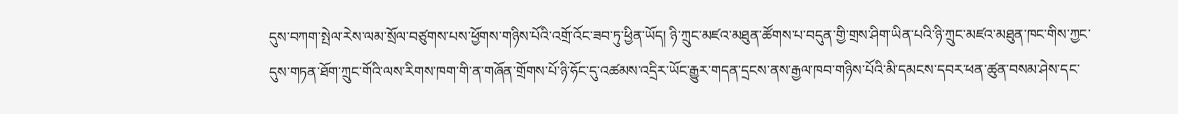དུས་བཀག་སྤེལ་རེས་ལམ་སྲོལ་བཙུགས་པས་ཕྱོགས་གཉིས་པོའི་འགྲོ་འོང་ཟབ་ཏུ་ཕྱིན་ཡོད། ཉི་ཀྲུང་མཛའ་མཐུན་ཚོགས་པ་བདུན་གྱི་གྲས་ཤིག་ཡིན་པའི་ཉི་ཀྲུང་མཛའ་མཐུན་ཁང་གིས་ཀྱང་དུས་གཏན་ཐོག་ཀྲུང་གོའི་ལས་རིགས་ཁག་གི་ན་གཞོན་གྲོགས་པོ་ཉི་ཧོང་དུ་འཚམས་འདྲིར་ཡོང་རྒྱུར་གདན་དྲངས་ནས་རྒྱལ་ཁབ་གཉིས་པོའི་མི་དམངས་དབར་ཕན་ཚུན་བསམ་ཤེས་དང་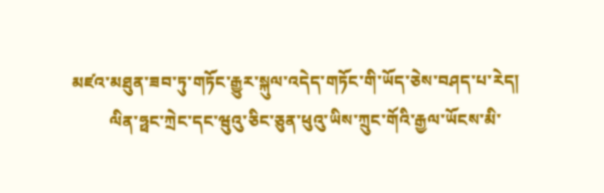མཛའ་མཐུན་ཟབ་ཏུ་གཏོང་རྒྱུར་སྐུལ་འདེད་གཏོང་གི་ཡོད་ཅེས་བཤད་པ་རེད།
         ལིན་ཧྥང་ཀྲེང་དང་ཝུའུ་ཅིང་ཅུན་ཕུའུ་ཡིས་ཀྲུང་གོའི་རྒྱལ་ཡོངས་མི་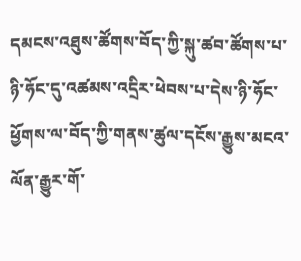དམངས་འཐུས་ཚོགས་བོད་ཀྱི་སྐུ་ཚབ་ཚོགས་པ་ཉི་ཧོང་དུ་འཚམས་འདྲིར་ཕེབས་པ་དེས་ཉི་ཧོང་ཕྱོགས་ལ་བོད་ཀྱི་གནས་ཚུལ་དངོས་རྒྱུས་མངའ་ལོན་རྒྱུར་གོ་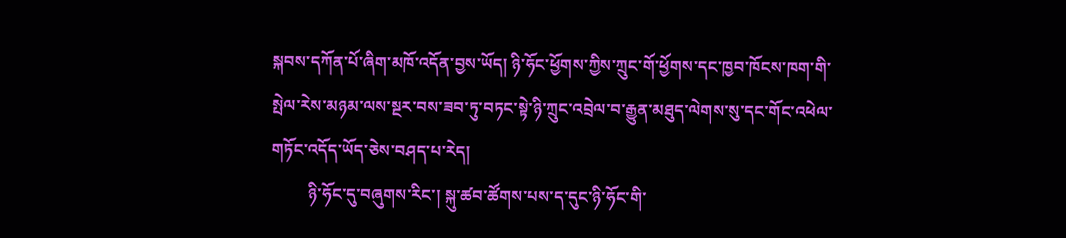སྐབས་དཀོན་པོ་ཞིག་མཁོ་འདོན་བྱས་ཡོད། ཉི་ཧོང་ཕྱོགས་ཀྱིས་ཀྲུང་གོ་ཕྱོགས་དང་ཁྱབ་ཁོངས་ཁག་གི་སྤེལ་རེས་མཉམ་ལས་སྔར་བས་ཟབ་ཏུ་བཏང་སྟེ་ཉི་ཀྲུང་འབྲེལ་བ་རྒྱུན་མཐུད་ལེགས་སུ་དང་གོང་འཕེལ་གཏོང་འདོད་ཡོད་ཅེས་བཤད་པ་རེད།
         ཉི་ཧོང་དུ་བཞུགས་རིང་། སྐུ་ཚབ་ཚོགས་པས་ད་དུང་ཉི་ཧོང་གི་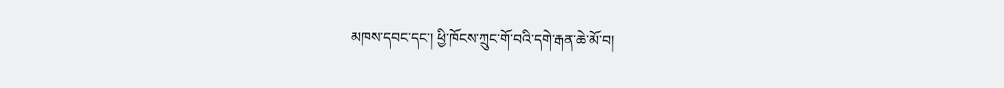མཁས་དབང་དང་། ཕྱི་ཁོངས་ཀྲུང་གོ་བའི་དགེ་རྒན་ཆེ་མོ་བ།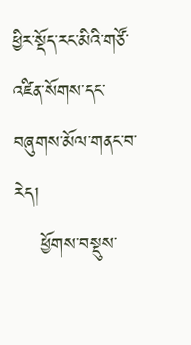ཕྱིར་སྡོད་རང་མིའི་གཙོ་འཛིན་སོགས་དང་བཞུགས་མོལ་གནང་བ་རེད།
    ཕྱོགས་བསྡུས་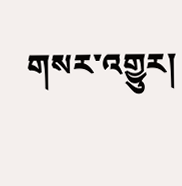གསར་འགྱུར།